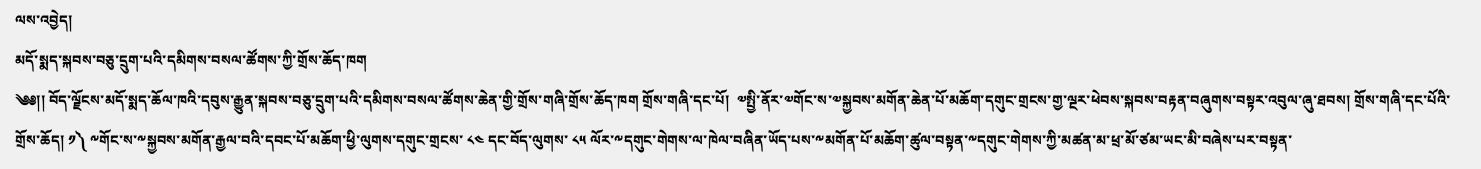ལས་འབྱེད།
མདོ་སྨད་སྐབས་བཅུ་དྲུག་པའི་དམིགས་བསལ་ཚོགས་ཀྱི་གྲོས་ཆོད་ཁག
༄༅།། བོད་ལྗོངས་མདོ་སྨད་ཆོལ་ཁའི་དབུས་རྒྱུན་སྐབས་བཅུ་དྲུག་པའི་དམིགས་བསལ་ཚོགས་ཆེན་གྱི་གྲོས་གཞི་གྲོས་ཆོད་ཁག གྲོས་གཞི་དང་པོ།  ༧སྤྱི་ནོར་༧གོང་ས་༧སྐྱབས་མགོན་ཆེན་པོ་མཆོག་དགུང་གྲངས་གྱ་ལྔར་ཕེབས་སྐབས་བརྟན་བཞུགས་བསྟར་འབུལ་ཞུ་ཐབས། གྲོས་གཞི་དང་པོའི་གྲོས་ཆོད། ༡༽ ༸གོང་ས་༸སྐྱབས་མགོན་རྒྱལ་བའི་དབང་པོ་མཆོག་ཕྱི་ལུགས་དགུང་གྲངས་ ༨༤ དང་བོད་ལུགས་ ༨༥ ལོར་༸དགུང་གེགས་ལ་ཁེལ་བཞིན་ཡོད་པས་༸མགོན་པོ་མཆོག་ཚུལ་བསྟན་༸དགུང་གེགས་ཀྱི་མཚན་མ་ཕྲ་མོ་ཙམ་ཡང་མི་བཞེས་པར་བསྟན་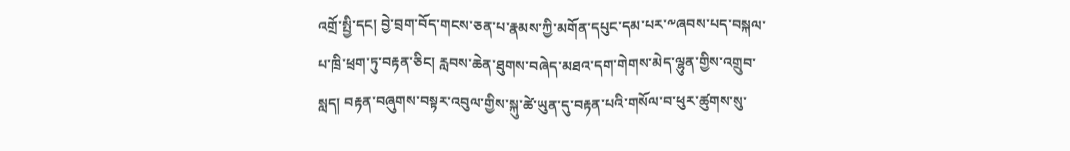འགྲོ་སྤྱི་དང། བྱེ་བྲག་བོད་གངས་ཅན་པ་རྣམས་ཀྱི་མགོན་དཔུང་དམ་པར་༸ཞབས་པད་བསྐལ་པ་ཁྲི་ཕྲག་ཏུ་བརྟན་ཅིང། རླབས་ཆེན་ཐུགས་བཞེད་མཐའ་དག་གེགས་མེད་ལྷུན་གྱིས་འགྲུབ་སླད། བརྟན་བཞུགས་བསྟར་འབུལ་གྱིས་སྐུ་ཚེ་ཡུན་དུ་བརྟན་པའི་གསོལ་བ་ཕུར་ཚུགས་སུ་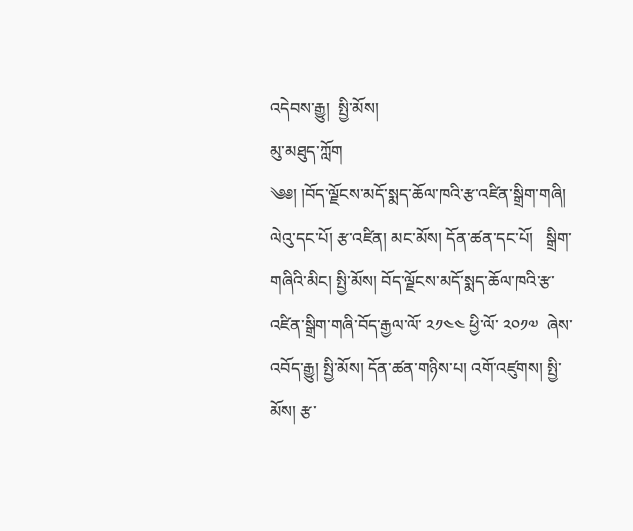འདེབས་རྒྱུ།  སྤྱི་མོས།
མུ་མཐུད་ཀློག
༄༅། །བོད་ལྗོངས་མདོ་སྨད་ཆོལ་ཁའི་རྩ་འཛིན་སྒྲིག་གཞི།
ལེའུ་དང་པོ། རྩ་འཛིན། མང་མོས། དོན་ཚན་དང་པོ།   སྒྲིག་གཞིའི་མིང། སྤྱི་མོས། བོད་ལྗོངས་མདོ་སྨད་ཆོལ་ཁའི་རྩ་འཛིན་སྒྲིག་གཞི་བོད་རྒྱལ་ལོ་ ༢༡༤༤ ཕྱི་ལོ་ ༢༠༡༧  ཞེས་འབོད་རྒྱུ། སྤྱི་མོས། དོན་ཚན་གཉིས་པ། འགོ་འཛུགས། སྤྱི་མོས། རྩ་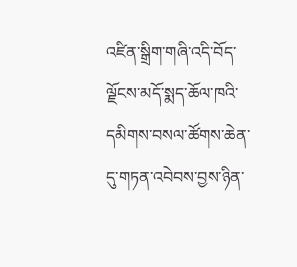འཛིན་སྒྲིག་གཞི་འདི་བོད་ལྗོངས་མདོ་སྨད་ཆོལ་ཁའི་དམིགས་བསལ་ཚོགས་ཆེན་དུ་གཏན་འབེབས་བྱས་ཉིན་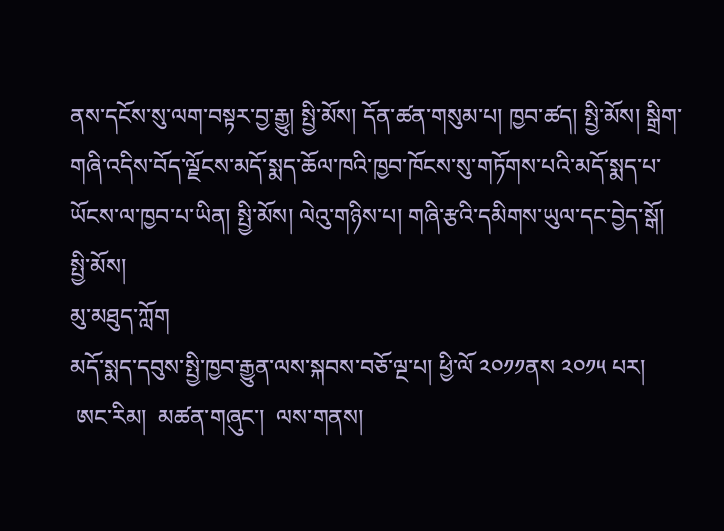ནས་དངོས་སུ་ལག་བསྟར་བྱ་རྒྱུ། སྤྱི་མོས། དོན་ཚན་གསུམ་པ། ཁྱབ་ཚད། སྤྱི་མོས། སྒྲིག་གཞི་འདིས་བོད་ལྗོངས་མདོ་སྨད་ཆོལ་ཁའི་ཁྱབ་ཁོངས་སུ་གཏོགས་པའི་མདོ་སྨད་པ་ཡོངས་ལ་ཁྱབ་པ་ཡིན། སྤྱི་མོས། ལེའུ་གཉིས་པ། གཞི་རྩའི་དམིགས་ཡུལ་དང་བྱེད་སྒོ། སྤྱི་མོས།
མུ་མཐུད་ཀློག
མདོ་སྨད་དབུས་སྤྱི་ཁྱབ་རྒྱུན་ལས་སྐབས་བཅོ་ལྔ་པ། ཕྱི་ལོ ༢༠༡༡ནས ༢༠༡༥ པར།
 ཨང་རིམ།  མཚན་གཞུང་།  ལས་གནས།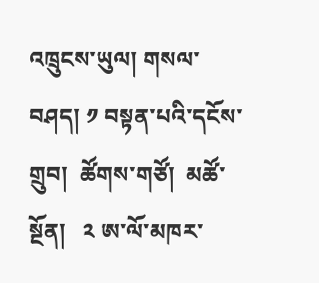འཁྲུངས་ཡུལ། གསལ་བཤད། ༡ བསྟན་པའི་དངོས་གྲུབ།  ཚོགས་གཙོ།  མཚོ་སྔོན།   ༢ ཨ་ལོ་མཁར་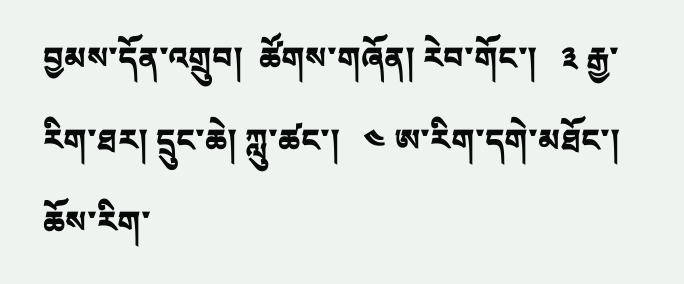བྱམས་དོན་འགྲུབ།  ཚོགས་གཞོན། རེབ་གོང་།   ༣ རྒྱ་རིག་ཐར། དྲུང་ཆེ། ཀླུ་ཚང་།   ༤ ཨ་རིག་དགེ་མཐོང་། ཆོས་རིག་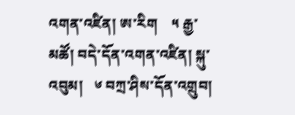འགན་འཛིན། ཨ་རིག    ༥ རྒྱ་མཚོ། བདེ་དོན་འགན་འཛིན། སྐུ་འབུམ།   ༦ བཀྲ་ཤིས་དོན་འགྲུབ།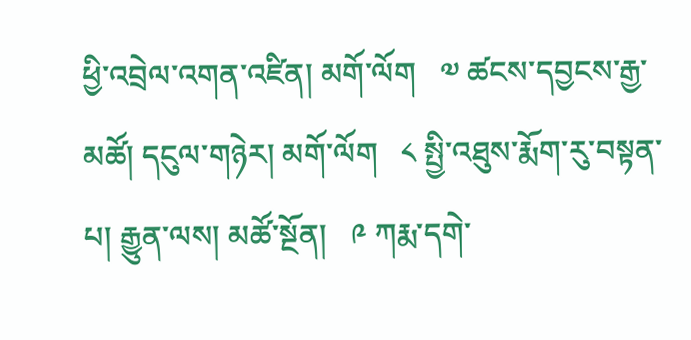ཕྱི་འབྲེལ་འགན་འཛིན། མགོ་ལོག   ༧ ཚངས་དབྱངས་རྒྱ་མཚོ། དངུལ་གཉེར། མགོ་ལོག   ༨ སྤྱི་འཐུས་རྨོག་རུ་བསྟན་པ། རྒྱུན་ལས། མཚོ་སྔོན།   ༩ ཀརྨ་དགེ་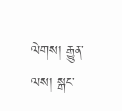ལེགས། རྒྱུན་ལས། སྒང་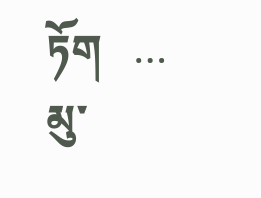ཏོག   …
མུ་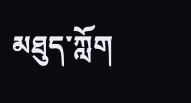མཐུད་ཀློག